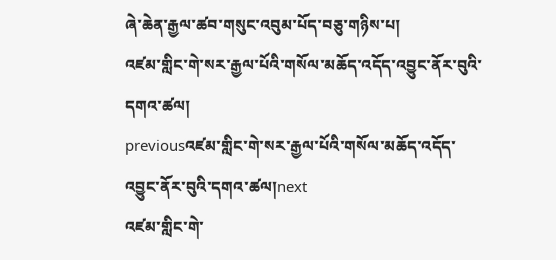ཞེ་ཆེན་རྒྱལ་ཚབ་གསུང་འབུམ་པོད་བཅུ་གཉིས་པ།
འཛམ་གླིང་གེ་སར་རྒྱལ་པོའི་གསོལ་མཆོད་འདོད་འབྱུང་ནོར་བུའི་དགའ་ཚལ།
previousའཛམ་གླིང་གེ་སར་རྒྱལ་པོའི་གསོལ་མཆོད་འདོད་འབྱུང་ནོར་བུའི་དགའ་ཚལ།next
འཛམ་གླིང་གེ་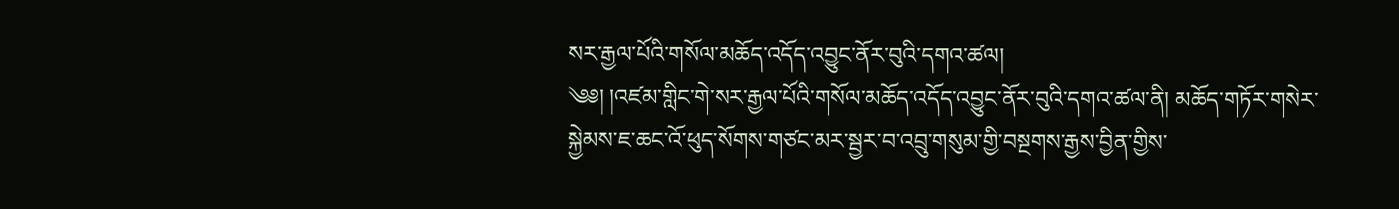སར་རྒྱལ་པོའི་གསོལ་མཆོད་འདོད་འབྱུང་ནོར་བུའི་དགའ་ཚལ།
༄༅། །འཛམ་གླིང་གེ་སར་རྒྱལ་པོའི་གསོལ་མཆོད་འདོད་འབྱུང་ནོར་བུའི་དགའ་ཚལ་ནི། མཆོད་གཏོར་གསེར་སྐྱེམས་ཇ་ཆང་འོ་ཕུད་སོགས་གཙང་མར་སྦྱར་བ་འབྲུ་གསུམ་གྱི་བསྔགས་རྒྱས་བྱིན་གྱིས་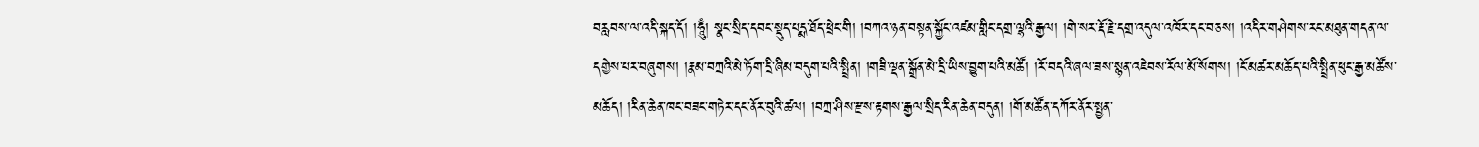བརླབས་ལ་འདི་སྐད་དོ། །ཧཱུྃ། སྣང་སྲིད་དབང་སྡུད་པདྨ་ཐོད་ཕྲེང་གི། །བཀའ་ཉན་བསྟན་སྐྱོང་འཛམ་གླིང་དགྲ་ལྷའི་རྒྱལ། །གེ་སར་རྡོ་རྗེ་དགྲ་འདུལ་འཁོར་དང་བཅས། །འདིར་གཤེགས་རང་མཐུན་གདན་ལ་དགྱེས་པར་བཞུགས། །རྣམ་བཀྲའི་མེ་ཏོག་དྲི་ཞིམ་བདུག་པའི་སྤྲིན། །གཟི་ལྡན་སྒྲོན་མེ་དྲི་ཡིས་བྱུག་པའི་མཚོ། །རོ་བདའི་ཞལ་ཟས་སྙན་འཇེབས་རོལ་མོ་སོགས། །ངོ་མཚར་མཆོད་པའི་སྤྲིན་ཕུང་རྒྱ་མཚོས་མཆོད། །རིན་ཆེན་ཁང་བཟང་གཏེར་དང་ནོར་བུའི་ཚལ། །བཀྲ་ཤིས་རྫས་རྟགས་རྒྱལ་སྲིད་རིན་ཆེན་བདུན། །གོ་མཚོན་དཀོར་ནོར་སྤྱན་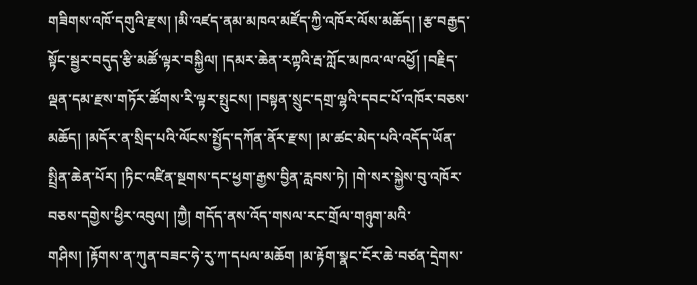གཟིགས་འཁོ་དགུའི་རྫས། །མི་འཛད་ནམ་མཁའ་མཛོད་ཀྱི་འཁོར་ལོས་མཆོད། །རྩ་བརྒྱད་སྟོང་སྦྱར་བདུད་རྩི་མཚོ་ལྟར་བསྐྱིལ། །དམར་ཆེན་རཀྟའི་རྦ་ཀློང་མཁའ་ལ་འཕྱོ། །བརྗིད་ལྡན་དམ་རྫས་གཏོར་ཚོགས་རི་ལྟར་སྤུངས། །བསྟན་སྲུང་དགྲ་ལྷའི་དབང་པོ་འཁོར་བཅས་མཆོད། །མདོར་ན་སྲིད་པའི་ལོངས་སྤྱོད་དཀོན་ནོར་རྫས། །མ་ཚང་མེད་པའི་འདོད་ཡོན་སྤྲིན་ཆེན་པོར། །ཏིང་འཛིན་སྔགས་དང་ཕྱག་རྒྱས་བྱིན་རླབས་ཏེ། །གེ་སར་སྐྱེས་བུ་འཁོར་བཅས་དགྱེས་ཕྱིར་འབུལ། །ཀྱཻ། གདོད་ནས་འོད་གསལ་རང་གྲོལ་གཉུག་མའི་གཤིས། །རྟོགས་ན་ཀུན་བཟང་ཧེ་རུ་ཀ་དཔལ་མཆོག །མ་རྟོག་སྣང་ངོར་ཆེ་བཙན་དྲེགས་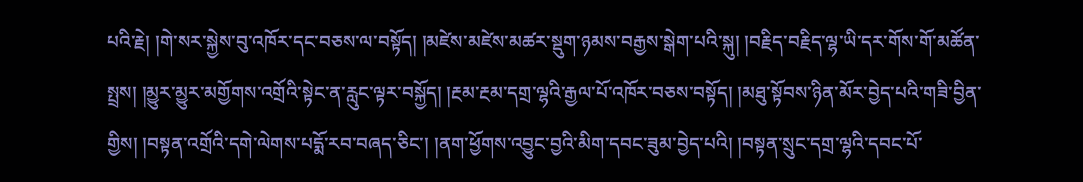པའི་རྗེ། །གེ་སར་སྐྱེས་བུ་འཁོར་དང་བཅས་ལ་བསྟོད། །མཛེས་མཛེས་མཚར་སྡུག་ཉམས་བརྒྱས་སྒེག་པའི་སྐུ། །བརྗིད་བརྗིད་ལྷ་ཡི་དར་གོས་གོ་མཚོན་སྤྲས། །མྱུར་མྱུར་མགྱོགས་འགྲོའི་སྟེང་ན་རླུང་ལྟར་བསྐྱོད། །རྔམ་རྔམ་དགྲ་ལྷའི་རྒྱལ་པོ་འཁོར་བཅས་བསྟོད། །མཐུ་སྟོབས་ཉིན་མོར་བྱེད་པའི་གཟི་བྱིན་གྱིས། །བསྟན་འགྲོའི་དགེ་ལེགས་པདྨོ་རབ་བཞད་ཅིང་། །ནག་ཕྱོགས་འབྱུང་བྱའི་མིག་དབང་ཟུམ་བྱེད་པའི། །བསྟན་སྲུང་དགྲ་ལྷའི་དབང་པོ་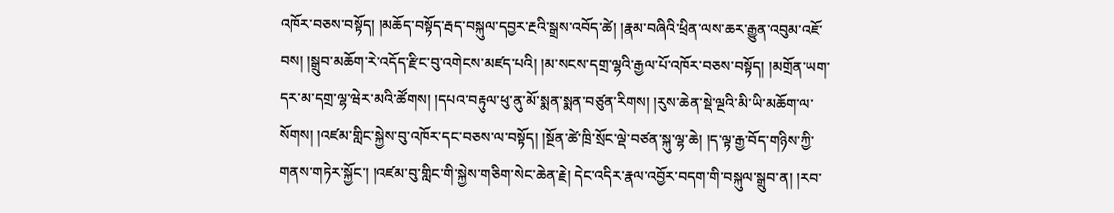འཁོར་བཅས་བསྟོད། །མཆོད་བསྟོད་རྦད་བསྐུལ་དབྱར་རྔའི་སྒྲས་འབོད་ཚེ། །རྣམ་བཞིའི་ཕྲིན་ལས་ཆར་རྒྱུན་འབུམ་འཇོ་བས། །སྒྲུབ་མཆོག་རེ་འདོད་རྫིང་བུ་འགེངས་མཛད་པའི། །མ་སངས་དགྲ་ལྷའི་རྒྱལ་པོ་འཁོར་བཅས་བསྟོད། །མགྲོན་ཡག་དར་མ་དགྲ་ལྷ་ཝེར་མའི་ཚོགས། །དཔའ་བརྟུལ་ཕུ་ནུ་མོ་སྨན་སྨན་བཙུན་རིགས། །རུས་ཆེན་སྡེ་ལྔའི་མི་ཡི་མཆོག་ལ་སོགས། །འཛམ་གླིང་སྐྱེས་བུ་འཁོར་དང་བཅས་ལ་བསྟོད། །སྔོན་ཚེ་ཁྲི་སྲོང་ལྡེ་བཙན་སྐུ་ལྷ་ཆེ། །ད་ལྟ་རྒྱ་བོད་གཉིས་ཀྱི་གནས་གཏེར་སྐྱོང་། །འཛམ་བུ་གླིང་གི་སྐྱེས་གཅིག་སེང་ཆེན་རྗེ། དེང་འདིར་རྣལ་འབྱོར་བདག་གི་བསྐུལ་སྒྲུབ་ན། །རབ་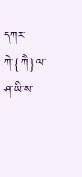དཀར་ཀེ་{ཀཻ}ལ་ཤ་ཡི་ས་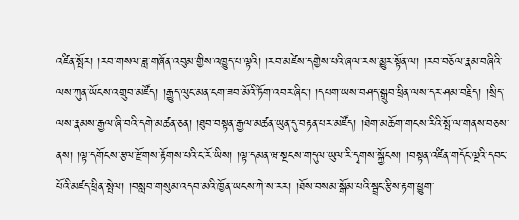འཛིན་སྤོར། །རབ་གསལ་ཟླ་གཞོན་འབུམ་གྱིས་འཁྱུད་པ་ལྟའི། །རབ་མཛེས་དགྱེས་པའི་ཞལ་རས་མྱུར་སྟོན་ལ། །རབ་བཅོལ་རྣམ་བཞིའི་ལས་ཀུན་ཡོངས་འགྲུབ་མཛོད། །རྒྱུད་ལུང་མན་ངག་ཟབ་མོའི་ཏོག་འབར་ཞིང་། །དཔག་ཡས་བཤད་སྒྲུབ་ཕྲིན་ལས་དར་ཤམ་བརྗིད། །སྲིད་ལས་རྣམས་རྒྱལ་ཞི་བའི་དགེ་མཚན་ཅན། །ཐུབ་བསྟན་རྒྱལ་མཚན་ཡུན་དུ་བརྟན་པར་མཛོད། །ཐེག་མཆོག་གངས་རིའི་སྤོ་ལ་གནས་བཅས་ནས། །ལྟ་དགོངས་རྩལ་རྫོགས་རྟོགས་པའི་ང་རོ་ཡིས། །ལྟ་དམན་ཝ་སྔངས་གདུལ་ཡུལ་རི་དྭགས་སྐྱོངས། །བསྟན་འཛིན་གདོང་ལྔའི་དབང་པོའི་མཛད་ཕྲིན་སྤེལ། །བསླབ་གསུམ་འདབ་མའི་ཁྱོན་ཡངས་ཀེ་ས་རར། །ཐོས་བསམ་སྒོམ་པའི་སྦྲང་རྩིས་རྟག་ཕྱུག་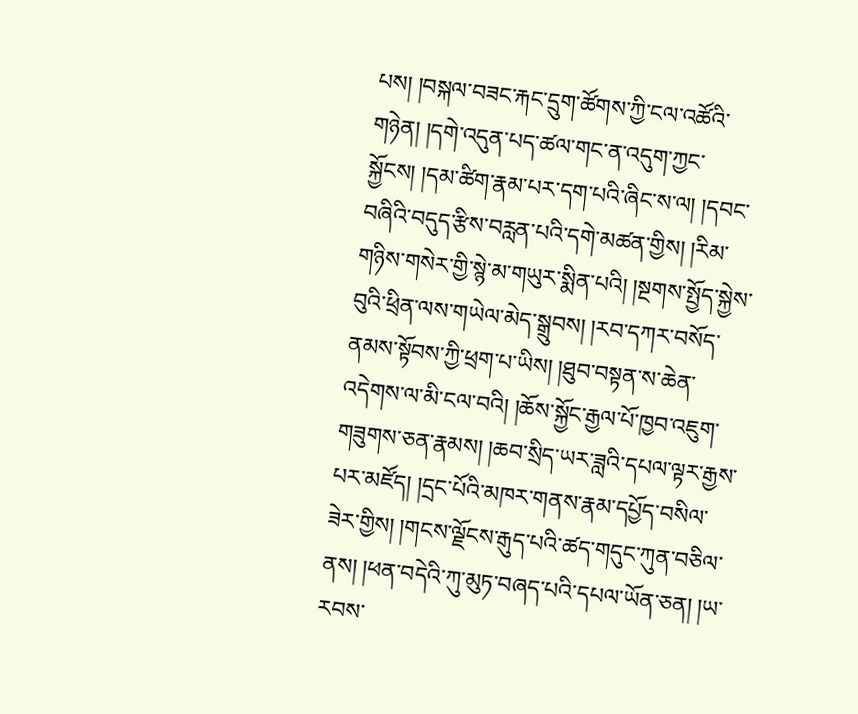པས། །བསྐལ་བཟང་རྐང་དྲུག་ཚོགས་ཀྱི་ངལ་འཚོའི་གཉེན། །དགེ་འདུན་པད་ཚལ་གང་ན་འདུག་ཀྱང་སྐྱོངས། །དམ་ཚིག་རྣམ་པར་དག་པའི་ཞིང་ས་ལ། །དབང་བཞིའི་བདུད་རྩིས་བརླན་པའི་དགེ་མཚན་གྱིས། །རིམ་གཉིས་གསེར་གྱི་སྙེ་མ་གཡུར་སྨིན་པའི། །སྔགས་སྤྱོད་སྐྱེས་བུའི་ཕྲིན་ལས་གཡེལ་མེད་སྒྲུབས། །རབ་དཀར་བསོད་ནམས་སྟོབས་ཀྱི་ཕྲག་པ་ཡིས། །ཐུབ་བསྟན་ས་ཆེན་འདེགས་ལ་མི་ངལ་བའི། །ཆོས་སྐྱོང་རྒྱལ་པོ་ཁྱབ་འཇུག་གཟུགས་ཅན་རྣམས། །ཆབ་སྲིད་ཡར་ཟླའི་དཔལ་ལྟར་རྒྱས་པར་མཛོད། །དྲང་པོའི་མཁར་གནས་རྣམ་དཔྱོད་བསིལ་ཟེར་གྱིས། །གངས་ལྗོངས་རྒུད་པའི་ཚད་གདུང་ཀུན་བཅིལ་ནས། །ཕན་བདེའི་ཀུ་མུཏ་བཞད་པའི་དཔལ་ཡོན་ཅན། །ཡ་རབས་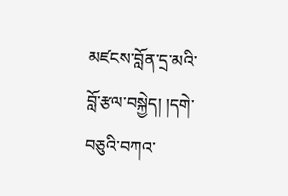མཛངས་བློན་དྲ་མའི་བློ་རྩལ་བསྐྱེད། །དགེ་བཅུའི་བཀའ་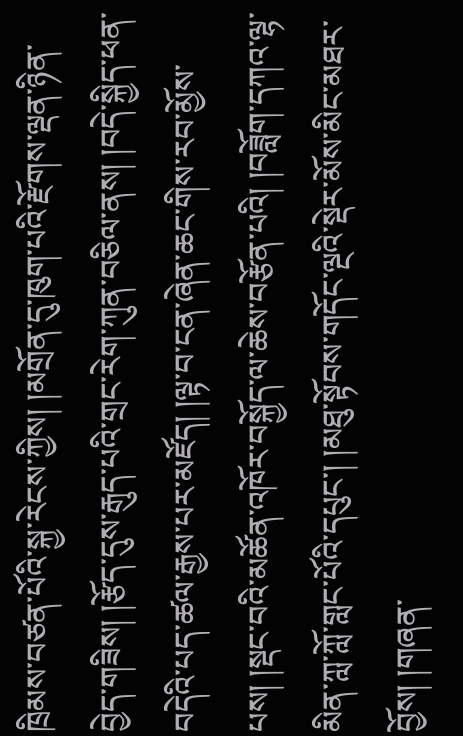ཁྲིམས་བཙན་པོའི་སྐྱ་རེངས་ཀྱིས། །མགྲོན་དུ་ཁུག་པའི་རྫོགས་ལྡན་ཉིན་བྱེད་གཟིས། །རྩོད་དུས་རྒུད་པའི་གྲང་རེག་ཀུན་བཅིལ་ནས། །བདེ་སྐྱིད་ཕན་བདེའི་པད་ཚལ་རྒྱས་པར་མཛོད། །ལྟ་བ་ངན་ཞེན་ཆང་གིས་རབ་མྱོས་པས། །སྡང་བའི་མཚོན་འཁོར་བསྐྱོད་ལ་ཆེས་བརྩོན་པའི། །བཟློག་དཀའ་ལྷ་མིན་ཀླ་ཀློ་གླང་པོའི་དཔུང་། །མཐུ་སྟོབས་གདོང་ལྔའི་སྡེར་མོས་མིང་མཐར་བྱོས། །གཞན་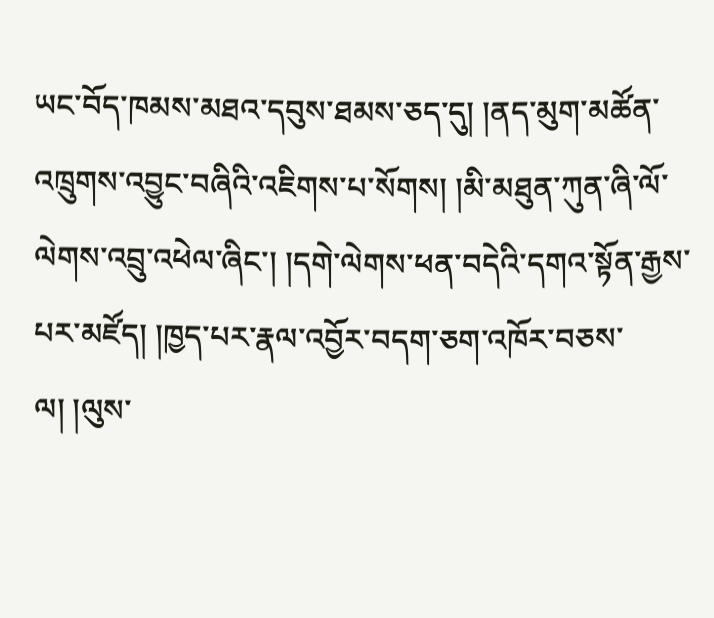ཡང་བོད་ཁམས་མཐའ་དབུས་ཐམས་ཅད་དུ། །ནད་མུག་མཚོན་འཁྲུགས་འབྱུང་བཞིའི་འཇིགས་པ་སོགས། །མི་མཐུན་ཀུན་ཞི་ལོ་ལེགས་འབྲུ་འཕེལ་ཞིང་། །དགེ་ལེགས་ཕན་བདེའི་དགའ་སྟོན་རྒྱས་པར་མཛོད། །ཁྱད་པར་རྣལ་འབྱོར་བདག་ཅག་འཁོར་བཅས་ལ། །ལུས་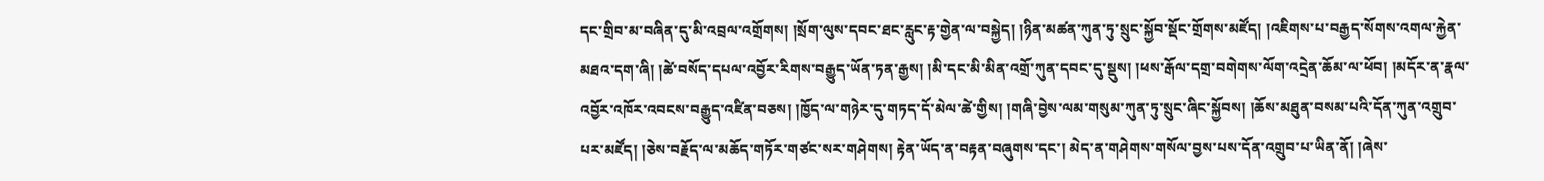དང་གྲིབ་མ་བཞིན་དུ་མི་འབྲལ་འགྲོགས། །སྲོག་ལུས་དབང་ཐང་རླུང་རྟ་གྱེན་ལ་བསྐྱེད། །ཉིན་མཚན་ཀུན་ཏུ་སྲུང་སྐྱོབ་སྡོང་གྲོགས་མཛོད། །འཇིགས་པ་བརྒྱད་སོགས་འགལ་རྐྱེན་མཐའ་དག་ཞི། །ཚེ་བསོད་དཔལ་འབྱོར་རིགས་བརྒྱུད་ཡོན་ཏན་རྒྱས། །མི་དང་མི་མིན་འགྲོ་ཀུན་དབང་དུ་སྡུས། །ཕས་རྒོལ་དགྲ་བགེགས་ལོག་འདྲེན་ཆོམ་ལ་ཕོབ། །མདོར་ན་རྣལ་འབྱོར་འཁོར་འབངས་བརྒྱུད་འཛིན་བཅས། །ཁྱོད་ལ་གཉེར་དུ་གཏད་དོ་མེལ་ཚེ་གྱིས། །གཞི་བྱེས་ལམ་གསུམ་ཀུན་ཏུ་སྲུང་ཞིང་སྐྱོབས། །ཆོས་མཐུན་བསམ་པའི་དོན་ཀུན་འགྲུབ་པར་མཛོད། །ཅེས་བརྗོད་ལ་མཆོད་གཏོར་གཙང་སར་གཤེགས། རྟེན་ཡོད་ན་བརྟན་བཞུགས་དང་། མེད་ན་གཤེགས་གསོལ་བྱས་པས་དོན་འགྲུབ་པ་ཡིན་ནོ། །ཞེས་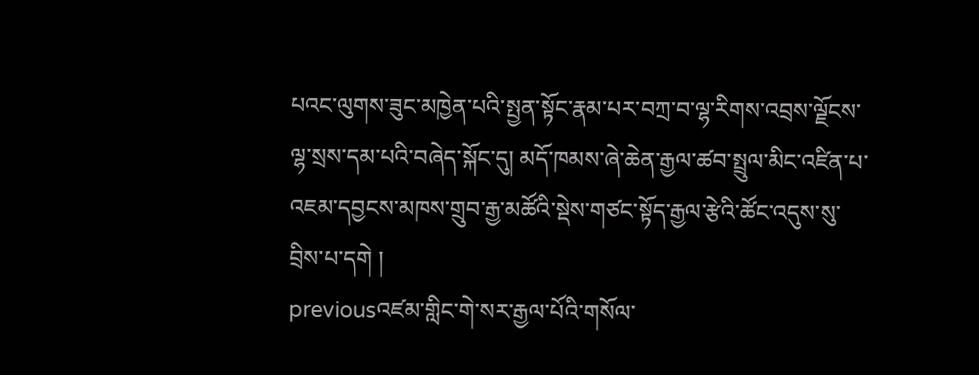པའང་ལུགས་ཟུང་མཁྱེན་པའི་སྤྱན་སྟོང་རྣམ་པར་བཀྲ་བ་ལྷ་རིགས་འབྲས་ལྗོངས་ལྷ་སྲས་དམ་པའི་བཞེད་སྐོང་དུ། མདོ་ཁམས་ཞེ་ཆེན་རྒྱལ་ཚབ་སྤྲུལ་མིང་འཛིན་པ་འཇམ་དབྱངས་མཁས་གྲུབ་རྒྱ་མཚོའི་སྡེས་གཙང་སྟོད་རྒྱལ་རྩེའི་ཚོང་འདུས་སུ་བྲིས་པ་དགེ །
previousའཛམ་གླིང་གེ་སར་རྒྱལ་པོའི་གསོལ་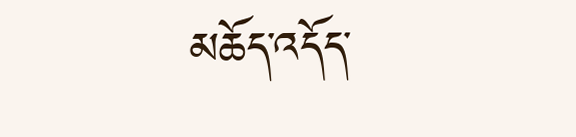མཆོད་འདོད་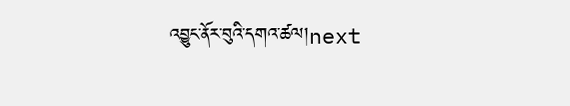འབྱུང་ནོར་བུའི་དགའ་ཚལ།next